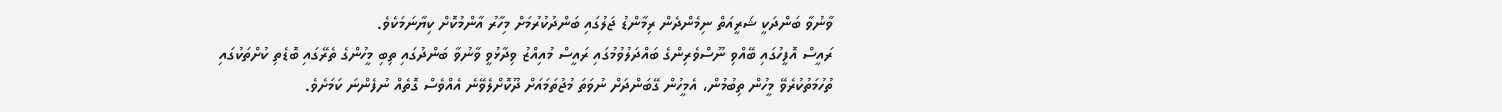ވާނުވާ ބަންދަކީ ޝަރީއަތް ނިމެންދެން ރިމާންޑު ޖަލުގައި ބަންދުކުރުމަށް މިހާރު އާންމުކޮށް ކިޔާނަމަކެވެ.
ރައީސް އޮފީހުގައި ބޭއްވި ނޫސްވެރިންގެ ބައްދަލުވުމުގައި ރައީސް މުއިއްޒު ވިދާޅުވީ ވާނުވާ ބަންދުގައި ތިބި މީހުންގެ ތެރޭގައި ބޮޑެތި ކުށްތަކުގައި ތުހުމަތުކުރެވޭ މީހުން ތިބުމުން، އެމީހުން ގޭބަންދަށް ނުވަތަ މުޖުތަމައަށް ދޫކޮށްލެވޭނެ އެއްވެސް ގޮތެއް ނުފެންނަ ކަމަށެވެ.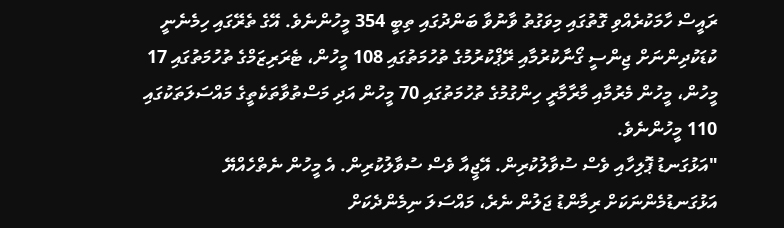ރައީސް ހާމަކުރެއްވި ގޮތުގައި މިވަގުތު ވާނުވާ ބަންދުގައި ތިބީ 354 މީހުންނެވެ. އޭގެ ތެރޭގައި ހިމެނެނީ ކުޑަކުދިންނަށް ޖިންސީ ގޯނާކުރުމާއި ރޭޕްކުރުމުގެ ތުހުމަތުގައި 108 މީހުން، ޓެރަރިޒަމްގެ ތުހުމަތުގައި 17 މީހުން، މީހުން މެރުމާއި މާރާމާރީ ހިންގުމުގެ ތުހުމަތުގައި 70 މީހުން އަދި މަސްތުވާތަކެތީގެ މައްސަލަތަކުގައި 110 މީހުންނެވެ.
"އަޅުގަނޑު ޕޮލިހާއި ވެސް ސުވާލުކުރިން. އޭޖީއާ ވެސް ސުވާލުކުރިން. އެ މީހުން ނެތްހެއްޔޭ އަޅުގަނޑުމެންނަކަށް ރިމާންޑު ޖަލުން ނެރެ، މައްސަލަ ނިމެންދެކަށް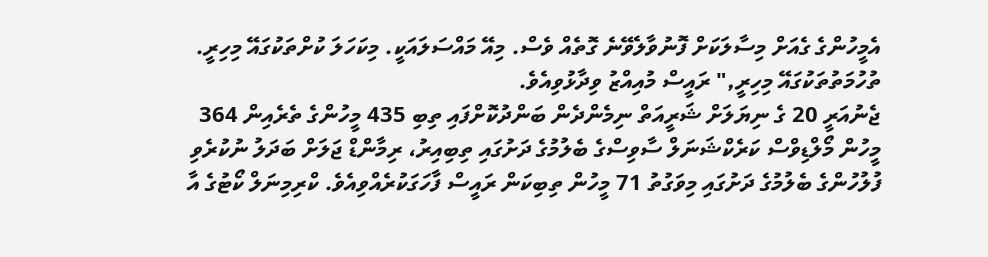އެމީހުންގެ ގެއަށް މިސާލަކަށް ފޮނުވާލެވޭނެ ގޮތެއް ވެސް. މިއޭ މައްސަލައަކީ. މިކަހަލަ ކުށްތަކުގައޭ މިހިރީ. ތުހުމަތުތަކުގައޭ މިހިރީ," ރައީސް މުއިއްޒު ވިދާޅުވިއެވެ.
ޖެނުއަރީ 20 ގެ ނިޔަލަށް ޝަރީއަތް ނިމެންދެން ބަންދުކޮށްފައި ތިބި 435 މީހުންގެ ތެރެއިން 364 މީހުން މޯލްޑިވްސް ކަރެކްޝަނަލް ސާވިސްގެ ބެލުމުގެ ދަށުގައި ތިބިއިރު، ރިމާންޑް ޖަލަށް ބަދަލު ނުކުރެވި ފުލުހުންގެ ބެލުމުގެ ދަށުގައި މިވަގުތު 71 މީހުން ތިބިކަން ރައީސް ފާހަގަކުރެއްވިއެވެ. ކްރިމިނަލް ކޯޓުގެ އާ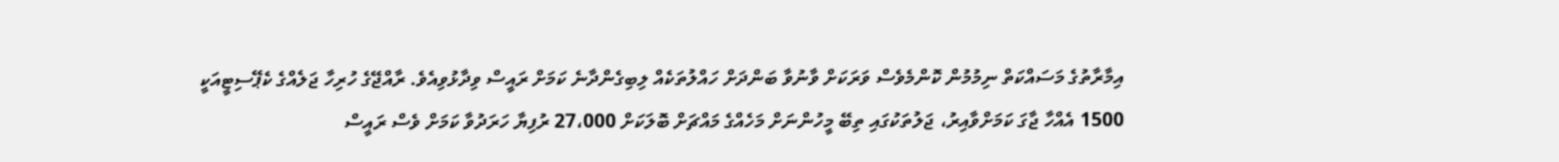އިމާރާތުގެ މަސައްކަތް ނިމުމުން ކޮންމެވެސް ވަރަކަށް ވާނުވާ ބަންދަށް ހައްލުތަކެއް ލިބިގެންދާނެ ކަމަށް ރައީސް ވިދާޅުވިއެވެ. ރާއްޖޭގެ ހުރިހާ ޖަލެއްގެ ކެޕޭސިޓީއަކީ 1500 އެއްހާ ޖާގަ ކަމަށްވާއިރު، ޖަލުތަކުގައި ތިބޭ މީހުންނަށް މަހެއްގެ މައްޗަށް ބޮލަކަށް 27،000 ރުފިޔާ ހަރަދުވާ ކަމަށް ވެސް ރައީސް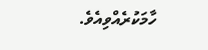ހާމަކުރެއްވިއެވެ.